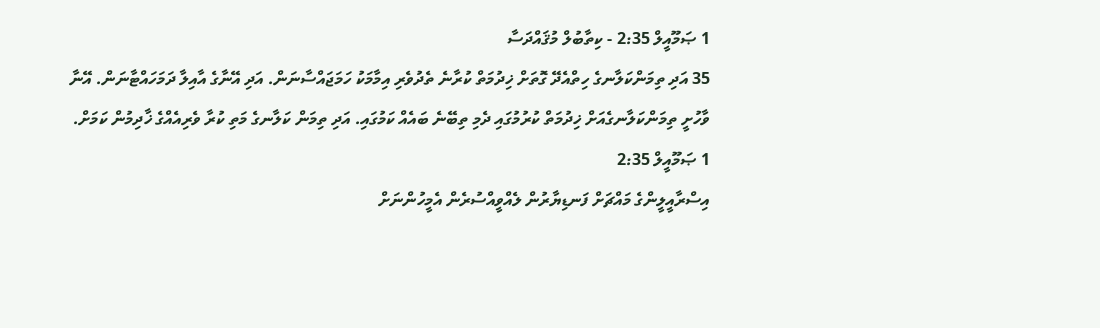1 ޞަމޫއީލް 2:35 - ކިތާބުލް މުޤައްދަސާ
35 އަދި ތިމަންކަލާނގެ ހިތްއެދޭ ގޮތަށް ޚިދުމަތް ކުރާނެ ތެދުވެރި އިމާމަކު ހަމަޖައްސާނަން. އަދި އޭނާގެ އާއިލާ ދަމަހައްޓާނަން. އޭނާ ވާހުށީ ތިމަންކަލާނގެއަށް ޚިދުމަތް ކުރުމުގައި ދެމި ތިބޭނެ ބައެއް ކަމުގައި. އަދި ތިމަން ކަލާނގެ މަތި ކުރާ ވެރިއެއްގެ ޚާދިމުން ކަމަށް.
1 ޞަމޫއީލް 2:35
އިސްރާއީލީންގެ މައްޗަށް ފަނޑިޔާރުން ލެއްވީއްސުރެން އެމީހުންނަށް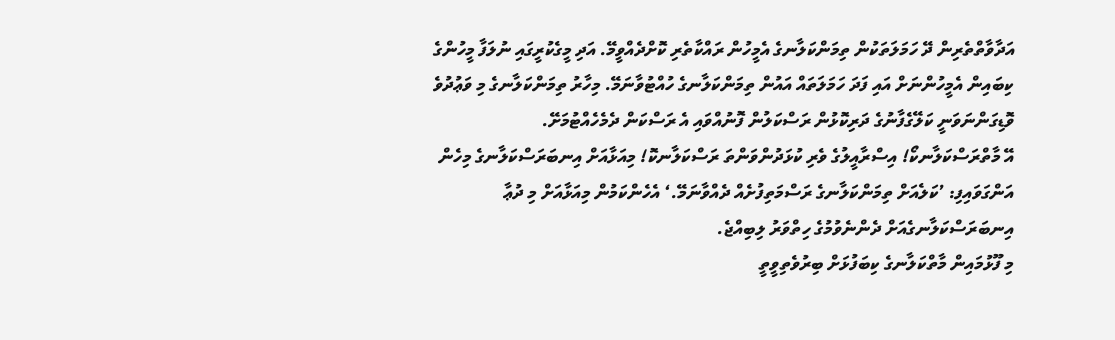އަދާވާތްތެރިން ދޭ ހަމަލަތަކުން ތިމަންކަލާނގެ އެމީހުން ރައްކާތެރި ކޮށްދެއްވީމޭ. އަދި މީގެކުރީގައި ނުލަފާ މީހުންގެ ކިބައިން އެމީހުންނަށް އައި ފަދަ ހަމަލަތައް އައުން ތިމަންކަލާނގެ ހުއްޓުވާނަމޭ. މިހާރު ތިމަންކަލާނގެ މި ވަޢުދުވެ ވޮޑިގަންނަވަނީ ކަލޭގެފާނުގެ ދަރިކޮޅުން ރަސްކަލުން ފޮނުއްވައި އެ ރަސްކަން ދެމެހެއްޓުމަށޭ.
އޭ މާތްރަސްކަލާނކޯ! އިސްރާއީލުގެ ވެރި ކުޅަދުންވަންތަ ރަސްކަލާނކޮ! މިއަޅާއަށް އިނބަރަސްކަލާނގެ މިހެން އަންގަވައިފި: ’ކަލެއަށް ތިމަންކަލާނގެ ރަސްމަތިފުށެއް ދެއްވާނަމޭ.‘ އެހެންކަމުން މިއަޅާއަށް މި ދުޢާ އިނބަރަސްކަލާނގެއަށް ދެންނެވުމުގެ ހިތްވަރު ލިބިއްޖެ.
މި ފޫޅުމައިން މާތްކަލާނގެ ކިބަފުޅަށް ބިރުވެތިވީތީ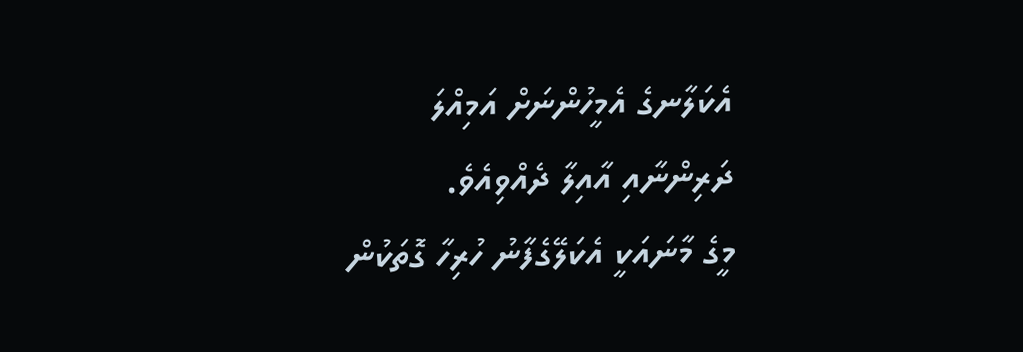އެކަލާނގެ އެމީހުންނަށް އަމިއްލަ ދަރިންނާއި އާއިލާ ދެއްވިއެވެ.
މީގެ މާނައަކީ އެކަލޭގެފާނު ހުރިހާ ގޮތަކުން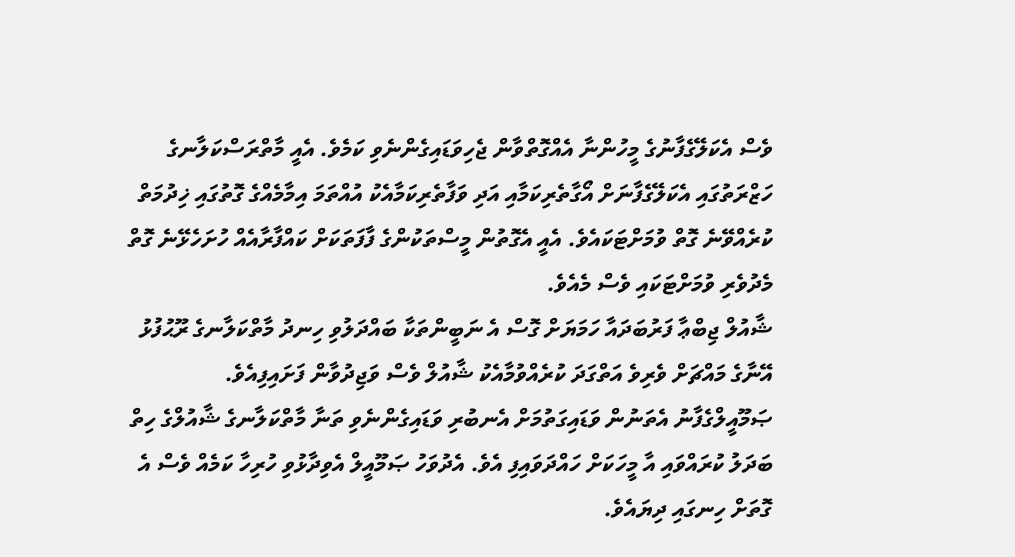ވެސް އެކަލޭގެފާނުގެ މީހުންނާ އެއްގޮތްވާން ޖެހިވަޑައިގެންނެވި ކަމެވެ. އެއީ މާތްރަސްކަލާނގެ ހަޒްރަތުގައި އެކަލޭގެފާނަށް އޯގާތެރިކަމާއި އަދި ވަފާތެރިކަމާއެކު އުއްތަމަ އިމާމެއްގެ ގޮތުގައި ޚިދުމަތް ކުރެއްވޭނެ ގޮތް ވުމަށްޓަކައެވެ. އެއީ އެގޮތުން މީސްތަކުންގެ ފާފަތަކަށް ކައްފާރާއެއް ހުށަހެޅޭނެ ގޮތް މެދުވެރި ވުމަށްޓަކައި ވެސް މެއެވެ.
ޝާއުލް ޖިބްޢާ ފަރުބަދައާ ހަމަޔަށް ގޮސް އެ ނަބީންތަކާ ބައްދަލުވި ހިނދު މާތްކަލާނގެ ރޫޙުފުޅު އޭނާގެ މައްޗަށް ވެރިވެ އަތްގަދަ ކުރެއްވުމާއެކު ޝާއުލް ވެސް ވަޖިދުވާން ފަށައިފިއެވެ.
ޞަމޫއީލްގެފާނު އެތަނުން ވަޑައިގަތުމަށް އެނބުރި ވަޑައިގެންނެވި ތަނާ މާތްކަލާނގެ ޝާއުލްގެ ހިތް ބަދަލު ކުރައްވައި އާ މީހަކަށް ހައްދަވައިފި އެވެ. އެދުވަހު ޞަމޫއީލް އެވިދާޅުވި ހުރިހާ ކަމެއް ވެސް އެ ގޮތަށް ހިނގައި ދިޔައެވެ.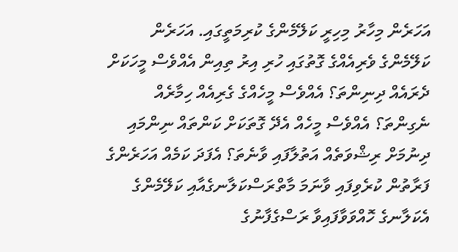އަހަރެން މިހާރު މިހިރީ ކަލޭމެންގެ ކުރިމަތީގައި. އަހަރެން ކަލޭމެންގެ ވެރިއެއްގެ ގޮތުގައި ހުރި އިރު ތިއިން އެއްވެސް މީހަކަށް ދެރައެއް ދިނިންތަ؟ އެއްވެސް މީހެއްގެ ގެރިއެއް ހިމާރެއް ނެގިންތަ؟ އެއްވެސް މީހެއް އެދޭ ގޮތަކަށް ކަންތައް ނިންމައި ދިނުމަށް ރިޝްވަތެއް އަތުލާފައި ވާނެތަ؟ އެފަދަ ކަމެއް އަހަރެންގެ ފަރާތުން ކުރެވިފައި ވާނަމަ މާތްރަސްކަލާނގެއާއި ކަލޭމެންގެ އެކަލާނގެ ހޮއްވަވާފައިވާ ރަސްގެފާނުގެ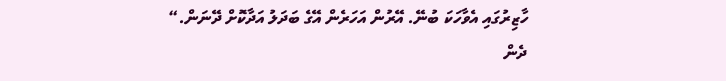ހާޒިރުގައި އެވާހަކަ ބުނޭ. އޭރުން އަހަރެން އޭގެ ބަދަލު އަދާކޮށް ދޭނަން.“
ދެން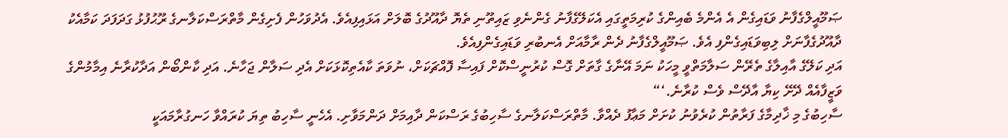ޞަމޫއީލްގެފާނު ވަޑައިގެން އެ އެންމެ ބެއިންގެ ކުރިމަތީގައި އެކަލޭގެފާނު ގެންނެވި ޒައިތޫނި ތެޔޮ ދާއޫދުގެ ބޮލަށް އަޅައިފިއެވެ. އެދުވަހުން ފެށިގެން މާތްރަސްކަލާނގެ ރޫޙުފުޅު ގަދަފަދަ ކަމާއެކު ދާއޫދުގެފާނަށް ލިބިވަޑައިގެންފި އެވެ. ޞަމޫއީލްގެފާނު ދެން ރާމާއަށް އެނބުރި ވަޑައިގެންފިއެވެ.
އަދި ކަލޭގެ އާއިލާގެ ތެރޭން ސަލާމަތްވީ މީހަކު ނަމަ އޭނާގެ ގާތަށް ގޮސް ކުރުނީސްކޮށް ފައިސާ ފޮއްޗަކަށް، ނުވަތަ ކާއެތިކޮޅަކަށް އެދި ސަލާން ޖަހާނެ. އަދި ކާންބޯން އަދާކުރާނެ އިމާމުންގެ ވަޒީފާއެއް ދޭށޭ ކިޔާ އާދޭސް ވެސް ކުރާނެ.‘“
ސާހިބުގެ މި ޚާދިމާގެ ފަރާތުން ކުރެވުނު ކުށަށް މަޢާފު ދެއްވާ. މާތްރަސްކަލާނގެ ސާހިބުގެ ރަސްކަން ދާއިމަށް ދަންމަވާށި. އެހެނީ ސާހިބު ތިޔަ ކުރައްވާ ހަނގުރާމައަކީ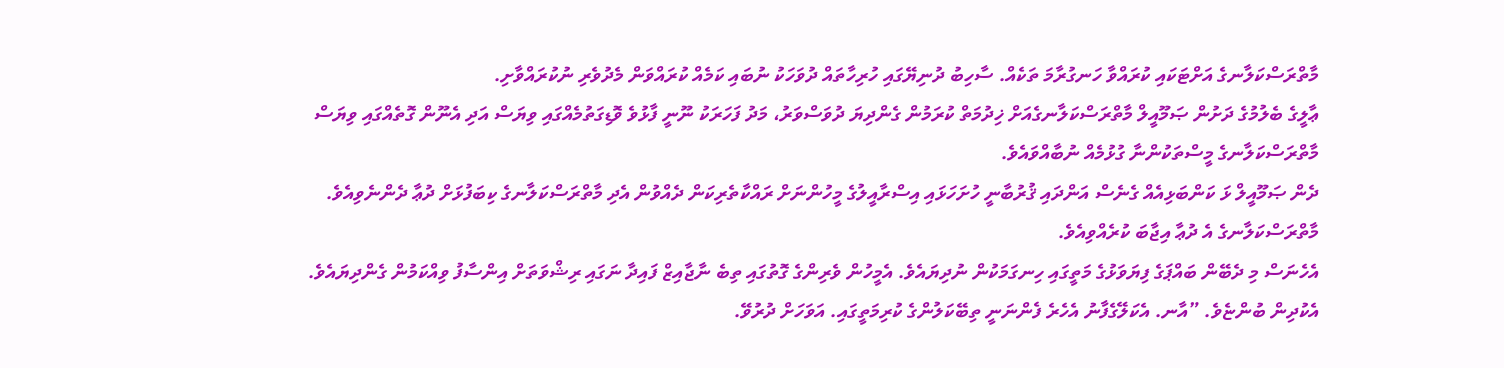މާތްރަސްކަލާނގެ އަށްޓަކައި ކުރައްވާ ހަނގުރާމަ ތަކެއް. ސާހިބު ދުނިޔޭގައި ހުރިހާތައް ދުވަހަކު ނުބައި ކަމެއް ކުރައްވަން މެދުވެރި ނުކުރައްވާށި.
ޢާލީގެ ބެލުމުގެ ދަށުން ޞަމޫއީލް މާތްރަސްކަލާނގެއަށް ޚިދުމަތް ކުރަމުން ގެންދިޔަ ދުވަސްވަރު، މަދު ފަހަރަކު ނޫނީ ފާޅުވެ ވޮޑިގަތުމެއްގައި ވިޔަސް އަދި އެނޫން ގޮތެއްގައި ވިޔަސް މާތްރަސްކަލާނގެ މީސްތަކުންނާ ގުޅުމެއް ނުބާއްވައެވެ.
ދެން ޞަމޫއީލް ޅަ ކަންބަޅިއެއް ގެނެސް އަންދައި ޤުރުބާނީ ހުށަހަޅައި އިސްރާއީލުގެ މީހުންނަށް ރައްކާތެރިކަން ދެއްވުން އެދި މާތްރަސްކަލާނގެ ކިބަފުޅަށް ދުޢާ ދެންނެވިއެވެ. މާތްރަސްކަލާނގެ އެ ދުޢާ އިޖާބަ ކުރެއްވިއެވެ.
އެހެނަސް މި ދެބޭން ބައްޕަގެ ފިޔަވަޅުގެ މަތީގައި ހިނގަމަކުން ނުދިޔައެވެ. އެމީހުން ވެރިންގެ ގޮތުގައި ތިބެ ނާޖާއިޒް ފައިދާ ނަގައި ރިޝްވަތަށް އިންސާފު ވިއްކަމުން ގެންދިޔައެވެ.
އެކުދިން ބުންޏެވެ. ”އާނ. އެކަލޭގެފާނު އެހެރެ ފެންނަނީ ތިބޭކަލުންގެ ކުރިމަތީގައި. އަވަހަށް ދުރުވޭ.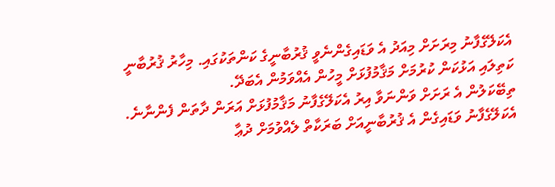އެކަލޭގެފާނު މިރަށަށް މިއަދު އެ ވަޑައިގެންނެވީ ޤުރުބާނީގެ ކަންތަކުގައި. މިހާރު ޤުރުބާނީ ކަތިލައި އަޅުކަން ކުރުމަށް މަޤާމުފުޅަށް މީހުން އެއްވަމުން އެބަދޭ.
ތިބޭކަލުން އެ ރަށަށް ވަންނަވާ އިރު އެކަލޭގެފާނު މަޤާމުފުޅަށް އަރަން ދާތަން ފެންނާނެ. އެކަލޭގެފާނު ވަޑައިގެން އެ ޤުރުބާނީއަށް ބަރަކާތް ލެއްވުމަށް ދުޢާ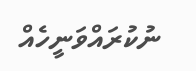ނުކުރައްވަނީހެއް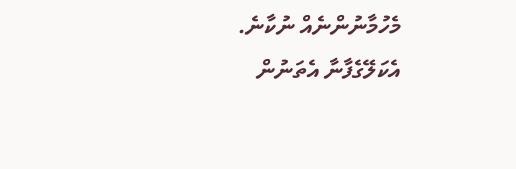މެހުމާނުންނެއް ނުކާނެ. އެކަލޭގެފާނާ އެތަނުން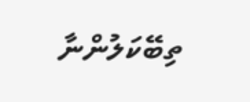ތިބޭކަލުންނާ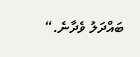ބައްދަލު ވެދާނެ.“